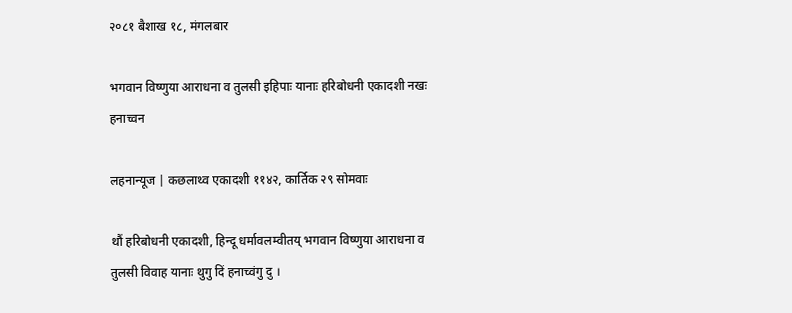२०८१ बैशाख १८, मंगलबार

भगवान विष्णुया आराधना व तुलसी इहिपाः यानाः हरिबोधनी एकादशी नखः हनाच्वन

लहनान्यूज | कछलाथ्व एकादशी ११४२, कार्तिक २९ सोमवाः

थौं हरिबोधनी एकादशी, हिन्दू धर्मावलम्वीतय् भगवान विष्णुया आराधना व तुलसी विवाह यानाः थुगु दिं हनाच्वंगु दु ।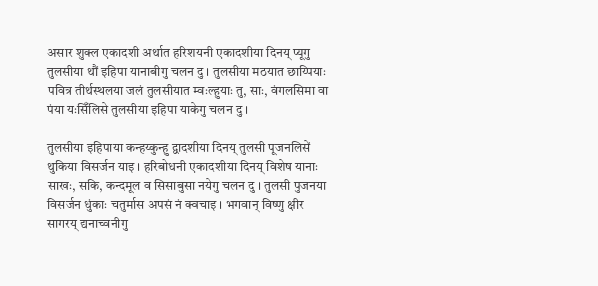असार शुक्ल एकादशी अर्थात हरिशयनी एकादशीया दिनय् प्यूगु तुलसीया थौं इहिपा यानाबीगु चलन दु । तुलसीया मठयात छाय्पियाः पवित्र तीर्थस्थलया जलं तुलसीयात म्वःल्हुयाः तु, साः, वंगलसिमा वा पंया यःसिँलिसे तुलसीया इहिपा याकेगु चलन दु ।

तुलसीया इहिपाया कन्हय्कुन्हु द्वादशीया दिनय् तुलसी पूजनलिसें थुकिया विसर्जन याइ । हरिबोधनी एकादशीया दिनय् विशेष यानाः साखः, सकि, कन्दमूल व सिसाबुसा नयेगु चलन दु । तुलसी पुजनया विसर्जन धुंकाः चतुर्मास अपसं नं क्वचाइ । भगवान् विष्णु क्षीर सागरय् द्यनाच्वनीगु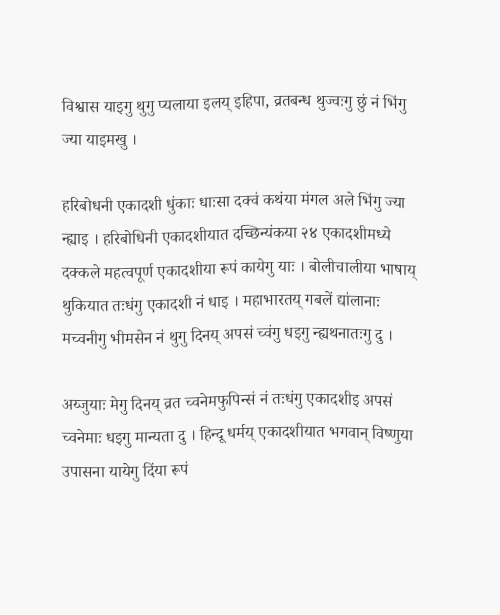विश्वास याइगु थुगु प्यलाया इलय् इहिपा, व्रतबन्ध थुज्वःगु छुं नं भिंगु ज्या याइमखु ।

हरिबोधनी एकादशी धुंकाः धाःसा दक्वं कथंया मंगल अले भिंगु ज्या न्ह्याइ । हरिबोधिनी एकादशीयात दच्छिन्यंकया २४ एकादशीमध्ये दक्कले महत्वपूर्ण एकादशीया रूपं कायेगु याः । बोलीचालीया भाषाय् थुकियात तःधंगु एकादशी नं धाइ । महाभारतय् गबलें द्यांलानाः मच्वनीगु भीमसेन नं थुगु दिनय् अपसं च्वंगु धइगु न्ह्यथनातःगु दु ।

अय्जुयाः मेगु दिनय् व्रत च्वनेमफुपिन्सं नं तःधंगु एकादशीइ अपसं च्वनेमाः धइगु मान्यता दु । हिन्दू धर्मय् एकादशीयात भगवान् विष्णुया उपासना यायेगु दिंया रूपं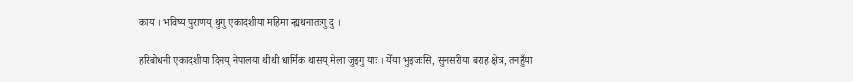काय । भविष्य पुराणय् थुगु एकादशीया महिमा न्ह्यथनातःगु दु ।

हरिबोधनी एकादशीया दिनय् नेपालया थीथी धार्मिक थासय् मेला जुइगु याः । येँया भुइजःसि, सुनसरीया बराह क्षेत्र, तनहुँया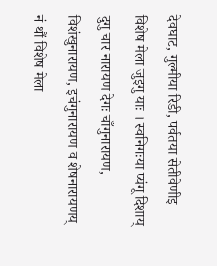देवघाट, गुल्मीया रिडी, पर्वतया सेतीवेणीइ विशेष मेला जुइगु याः । स्वनिगःया प्यंगू दिशाय् दुगु चार नारायण देगः चाँगुनारायण, विशंखुनारायण, इचंगुनारायण व शेषनारायणय् नं थौं विशेष मेला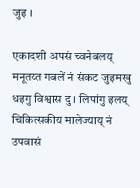जुइ ।

एकादशी अपसं च्वनेबलय् मनूतय्त गबलें नं संकट जुइमखु धइगु विश्वास दु । लिपांगु इलय् चिकित्सकीय मालेज्याय् नं उपवासं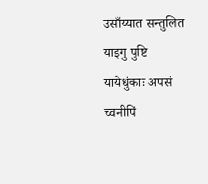उसाँय्यात सन्तुलित याइगु पुष्टि यायेधुंकाः अपसं च्वनीपिं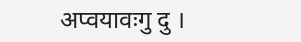अप्वयावःगु दु ।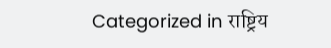Categorized in राष्ट्रिय